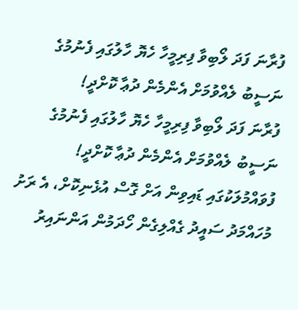ފުރާނަ ފަދަ ލޯބިވާ ފިރިމީހާ ހެޔޮ ހާލުގައި ފެނުމުގެ ނަސީބު ލެއްވުމަށް އެންމެން ދުޢާ ކޮށްދީ!
ފުރާނަ ފަދަ ލޯބިވާ ފިރިމީހާ ހެޔޮ ހާލުގައި ފެނުމުގެ ނަސީބު ލެއްވުމަށް އެންމެން ދުޢާ ކޮށްދީ!
ފުވައްމުލަކުގައި ޑައިވިން އަށް ގޮސް އުޅެނިކޮށް، އެ ރަށު މުހައްމަދު ސައީދު ގެއްލިގެން ހޯދަމުން އަންނައިރު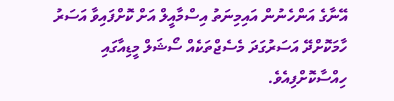އޭނާގެ އަންހެނުން އައިމިނަތު އިސްމާއީލް އަށް ކޮށްފައިވާ އަސަރު ހާމަކޮށްދޭ އަސަރުގަދަ މެސެޖްތަކެއް ސޯޝަލް މީޑިއާގައި ހިއްސާކޮށްފިއެވެ.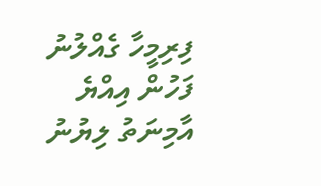ފިރިމީހާ ގެއްލުނު ފަހުން އިއްޔެ އާމިނަތު ލިޔުނު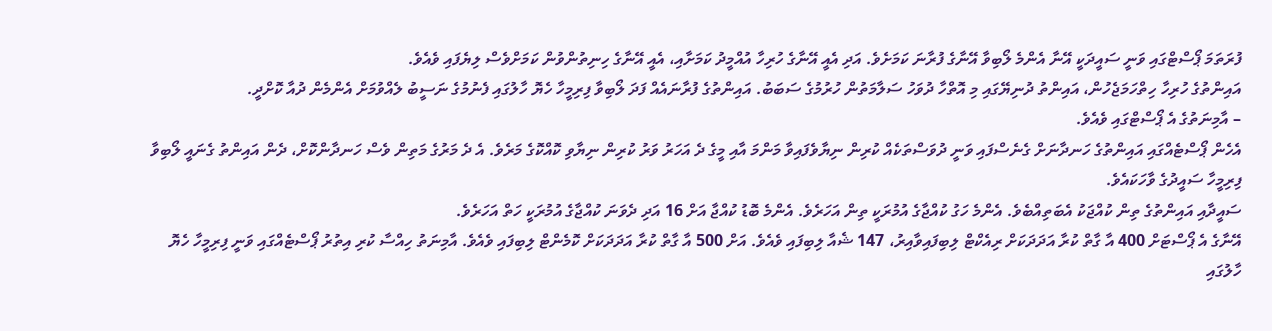ފުރަތަމަ ޕޯސްޓްގައި ވަނީ ސައީދަކީ އޭނާ އެންމެ ލޯބިވާ އޭނާގެ ފުރާނަ ކަމަށެވެ. އަދި އެއީ އޭނާގެ ހުރިހާ އުއްމީދު ކަމަށާއި، އެއީ އޭނާގެ ހިނިތުންވުން ކަމަށްވެސް ލިޔެފައި ވެއެވެ.
އައިންތުގެ ހުރިހާ ހިތްހަމަޖެހުން، އައިންތު ދުނިޔޭގައި މި އޮތްހާ ދުވަހު ސަލާމަތުން ހުރުމުގެ ސަބަބު. އައިންތުގެ ފުރާނައެއް ފަދަ ލޯބިވާ ފިރިމީހާ ހެޔޮ ހާލުގައި ފެނުމުގެ ނަސީބު ލެއްވުމަށް އެންމެން ދުއާ ކޮށްދީ.
– އާމިނަތުގެ އެ ޕޯސްޓްގައި ވެއެވެ.
އެހެން ޕޯސްޓެއްގައި އައިންތުގެ ހަނދާނަށް ގެނެސްފައި ވަނީ ދުވަސްތަކެއް ކުރިން ނިޔާވެފައިވާ މަންމަ އާއި މީގެ ދެ އަހަރު ވަރު ކުރިން ނިޔާވި ކޮއްކޮގެ މަރެވެ. އެ ދެ މަރުގެ މަތިން ވެސް ހަނދާންކޮށް، ދެން އައިންތު ގެނައީ ލޯބިވާ ފިރިމީހާ ސައީދުގެ ވާހަކައެވެ.
ސައީދާއި އައިންތުގެ ތިން ކުއްޖަކު އެބަތިއްބެވެ. އެންމެ ހަގު ކުއްޖާގެ އުމުރަކީ ތިން އަހަރެވެ. އެންމެ ބޮޑު ކުއްޖާ އަށް 16 އަދި ދެވަނަ ކުއްޖާގެ އުމުރަކީ ހަތް އަހަރެވެ.
އޭނާގެ އެ ޕޯސްޓަށް 400 އާ ގާތް ކުރާ އަދަދަކަށް ރިއެކްޓް ލިބިފައިވާއިރު، 147 ޝެއާ ލިބިފައި ވެއެވެ. އަށް 500 އާ ގާތް ކުރާ އަދަދަކަށް ކޮމެންޓް ލިބިފައި ވެއެވެ. އާމިނަތު ހިއްސާ ކުރި އިތުރު ޕޯސްޓެއްގައި ވަނީ ފިރިމީހާ ހެޔޮ ހާލުގައި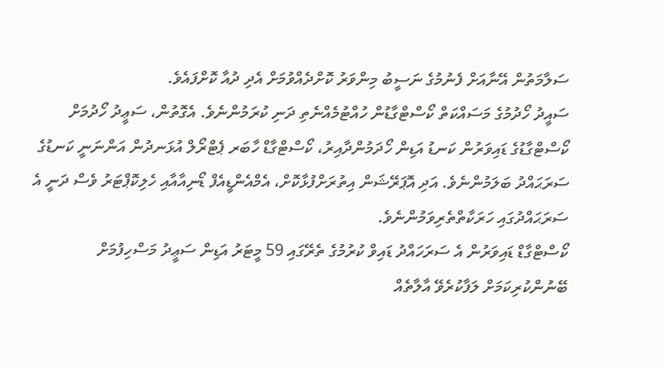ސަލާމަތުން އޭނާއަށް ފެނުމުގެ ނަސީބު މިންވަރު ކޮށްދެއްވުމަށް އެދި ދުއާ ކޮށްފައެވެ.
ސައީދު ހޯދުމުގެ މަސައްކަތް ކޯސްޓްގާޑުން ހުއްޓުމެއްނެތި ދަނި ކުރަމުންނެވެ. އެގޮތުން، ސަޢީދު ހޯދުމަށް ކޯސްޓްގާޑުގެ ޑައިވަރުން ކަނޑު އަޑިން ހޯދަމުންދާއިރު، ކޯސްޓްގާޑް ހާބަރ ޕެޓްރޯލް އުޅަނދުން އަންނަނީ ކަނޑުގެ ސަރަޙައްދު ބަލަމުންނެވެ. އަދި އޮޕަރޭޝަން އިތުރަށްފުޅާކޮށް، އެމްއެންޑީއެފް ޑޯނިއާއާއި ހެލިކޮޕްޓަރު ވެސް ދަނީ އެ ސަރަޙައްދުގައި ހަރަކާތްތެރިވަމުންނެވެ.
ކޯސްޓްގާޑް ޑައިވަރުން އެ ސަރަހައްދު ޑައިވް ކުރުމުގެ ތެރޭގައި 59 މީޓަރު އަޑިން ސަޢީދު މަސްހިފުމަށް ބޭނުންކުރިކަމަށް ލަފާކުރެވޭ އާލާތެއް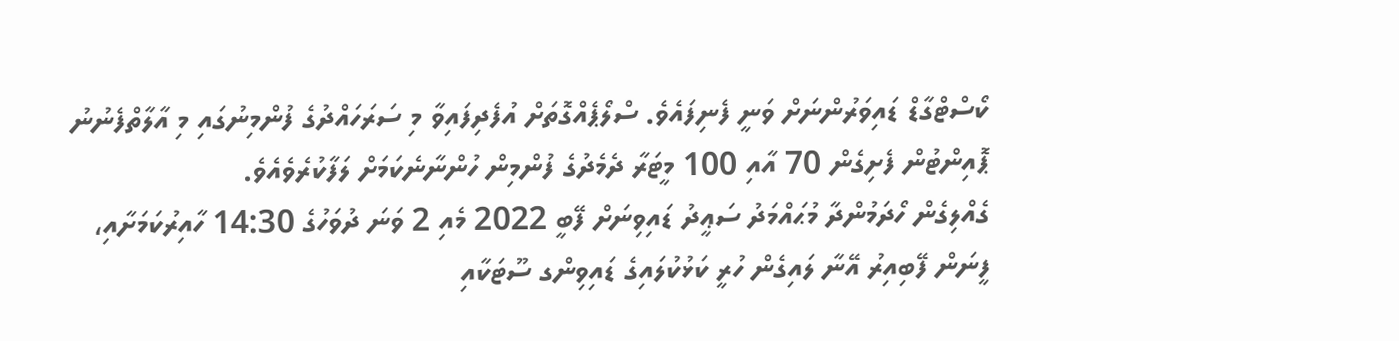ކޯސްޓްގާޑް ޑައިވަރުންނަށް ވަނީ ފެނިފައެވެ. ސްލޯޕެއްގޮތަށް އުފެދިފައިވާ މި ސަރަހައްދުގެ ފުންމިނުގައި މި އާލާތްފެނުނު ޕޮއިންޓުން ފެށިގެން 70 އާއި 100 މީޓަރާ ދެމެދުގެ ފުންމިން ހުންނާނެކަމަށް ލަފާކުރެވެއެވެ.
ގެއްލިގެން ހޯދަމުންދާ މުޙައްމަދު ސަޢީދު ޑައިވިނަށް ފޭބީ 2022 މެއި 2 ވަނަ ދުވަހުގެ 14:30 ހާއިރުކަމަށާއި، ފީނަން ފޭބިއިރު އޭނާ ލައިގެން ހުރީ ކަޅުކުލައިގެ ޑައިވިންގ ސޫޓަކާއި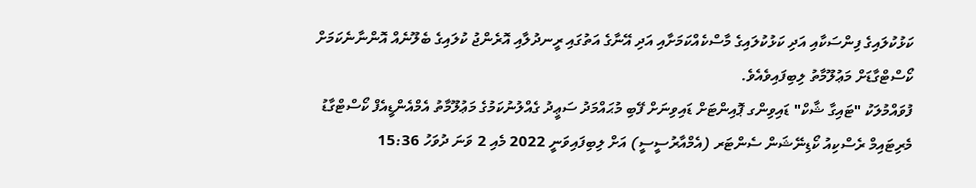ކަޅުކުލައިގެ ފިންސަކާއި އަދި ކަޅުކުލައިގެ މާސްކެއްކަމަށާއި އަދި އޭނާގެ އަތުގައި ރީނދުލާއި އޮރެންޖު ކުލައިގެ ބެލޫނެއް އޮންނާނެކަމަށް ކޯސްޓްގާޑަށް މަޢުލޫމާތު ލިބިފައިވެއެވެ.
ފުވައްމުލަކު "ޓައިގާ ޝާކް" ޑައިވިންގ ޕޮއިންޓަށް ޑައިވިނަށް ފޭބި މުޙައްމަދު ސަޢީދު ގެއްލުނުކަމުގެ މަޢުލޫމާތު އެމްއެންޑީއެފް ކޯސްޓްގާޑު މެރިޓައިމް ރެސްކިއު ކޯޑިނޭޝަން ސެންޓަރ (އެމްއާރުސީސީ) އަށް ލިބިފައިވަނީ 2022 މެއި 2 ވަނަ ދުވަހު 15:36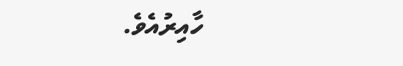ހާއިރުއެވެ.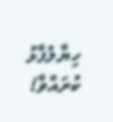ހިޔާލުފާޅު ކުރައްވާ!